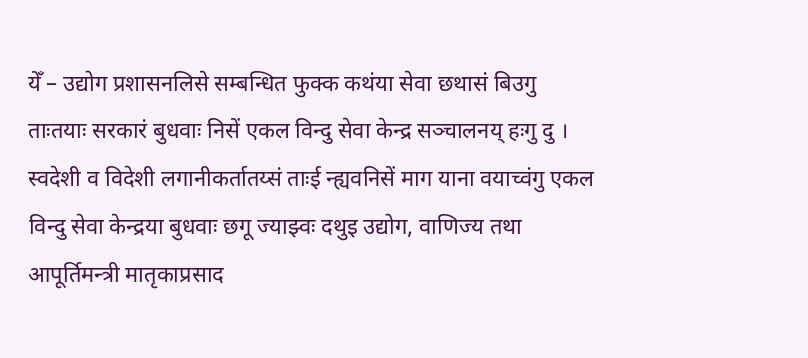येँ – उद्योग प्रशासनलिसे सम्बन्धित फुक्क कथंया सेवा छथासं बिउगु ताःतयाः सरकारं बुधवाः निसें एकल विन्दु सेवा केन्द्र सञ्चालनय् हःगु दु । स्वदेशी व विदेशी लगानीकर्तातय्सं ताःई न्ह्यवनिसें माग याना वयाच्वंगु एकल विन्दु सेवा केन्द्रया बुधवाः छगू ज्याझ्वः दथुइ उद्योग, वाणिज्य तथा आपूर्तिमन्त्री मातृकाप्रसाद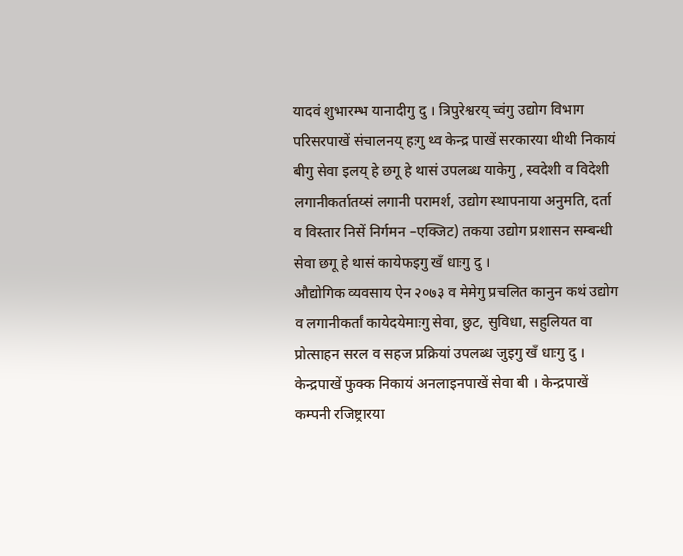यादवं शुभारम्भ यानादीगु दु । त्रिपुरेश्वरय् च्वंगु उद्योग विभाग परिसरपाखें संचालनय् हःगु थ्व केन्द्र पाखें सरकारया थीथी निकायं बीगु सेवा इलय् हे छगू हे थासं उपलब्ध याकेगु , स्वदेशी व विदेशी लगानीकर्तातय्सं लगानी परामर्श, उद्योग स्थापनाया अनुमति, दर्ता व विस्तार निसें निर्गमन –एक्जिट) तकया उद्योग प्रशासन सम्बन्धी सेवा छगू हे थासं कायेफइगु खँ धाःगु दु ।
औद्योगिक व्यवसाय ऐन २०७३ व मेमेगु प्रचलित कानुन कथं उद्योग व लगानीकर्तां कायेदयेमाःगु सेवा, छुट, सुविधा, सहुलियत वा प्रोत्साहन सरल व सहज प्रक्रियां उपलब्ध जुइगु खँ धाःगु दु । केन्द्रपाखें फुक्क निकायं अनलाइनपाखें सेवा बी । केन्द्रपाखें कम्पनी रजिष्ट्रारया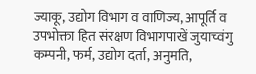ज्याकू, उद्योग विभाग व वाणिज्य, आपूर्ति व उपभोक्ता हित संरक्षण विभागपाखें जुयाच्वंगु कम्पनी, फर्म, उद्योग दर्ता, अनुमति,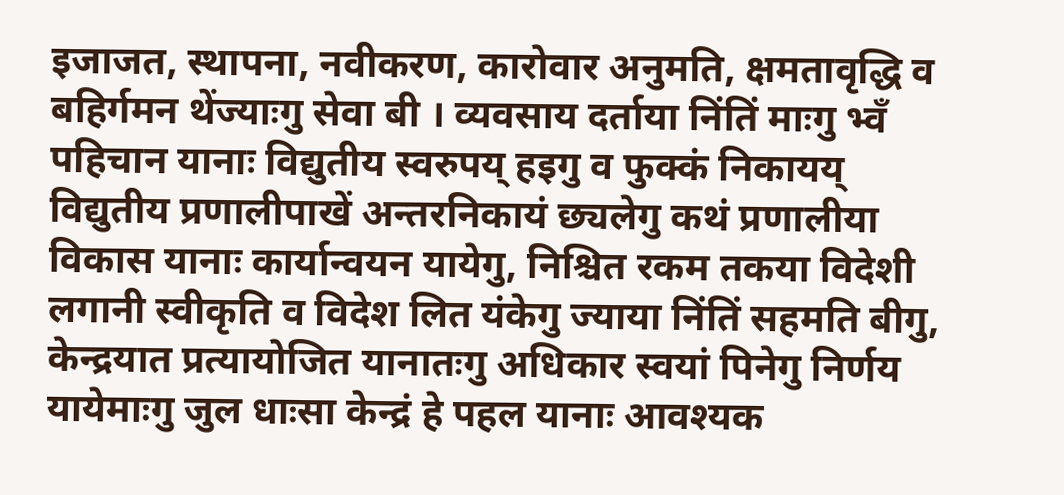इजाजत, स्थापना, नवीकरण, कारोवार अनुमति, क्षमतावृद्धि व बहिर्गमन थेंज्याःगु सेवा बी । व्यवसाय दर्ताया निंतिं माःगु भ्वँ पहिचान यानाः विद्युतीय स्वरुपय् हइगु व फुक्कं निकायय् विद्युतीय प्रणालीपाखें अन्तरनिकायं छ्यलेगु कथं प्रणालीया विकास यानाः कार्यान्वयन यायेगु, निश्चित रकम तकया विदेशी लगानी स्वीकृति व विदेश लित यंकेगु ज्याया निंतिं सहमति बीगु, केन्द्रयात प्रत्यायोजित यानातःगु अधिकार स्वयां पिनेगु निर्णय यायेमाःगु जुल धाःसा केन्द्रं हे पहल यानाः आवश्यक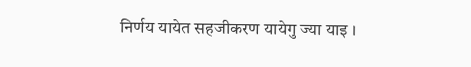निर्णय यायेत सहजीकरण यायेगु ज्या याइ ।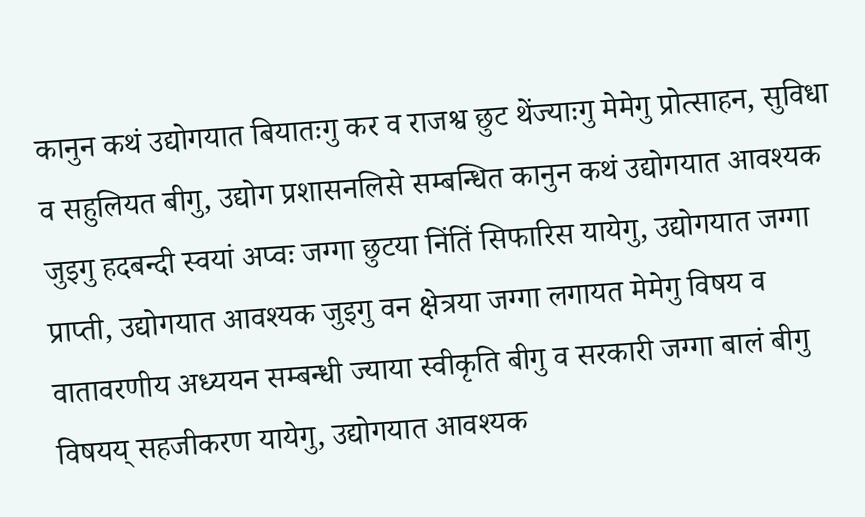कानुन कथं उद्योगयात बियातःगु कर व राजश्व छुट थेंज्याःगु मेमेगु प्रोत्साहन, सुविधा व सहुलियत बीगु, उद्योग प्रशासनलिसे सम्बन्धित कानुन कथं उद्योगयात आवश्यक जुइगु हदबन्दी स्वयां अप्वः जग्गा छुटया निंतिं सिफारिस यायेगु, उद्योगयात जग्गा प्राप्ती, उद्योगयात आवश्यक जुइगु वन क्षेत्रया जग्गा लगायत मेमेगु विषय व वातावरणीय अध्ययन सम्बन्धी ज्याया स्वीकृति बीगु व सरकारी जग्गा बालं बीगु विषयय् सहजीकरण यायेगु, उद्योगयात आवश्यक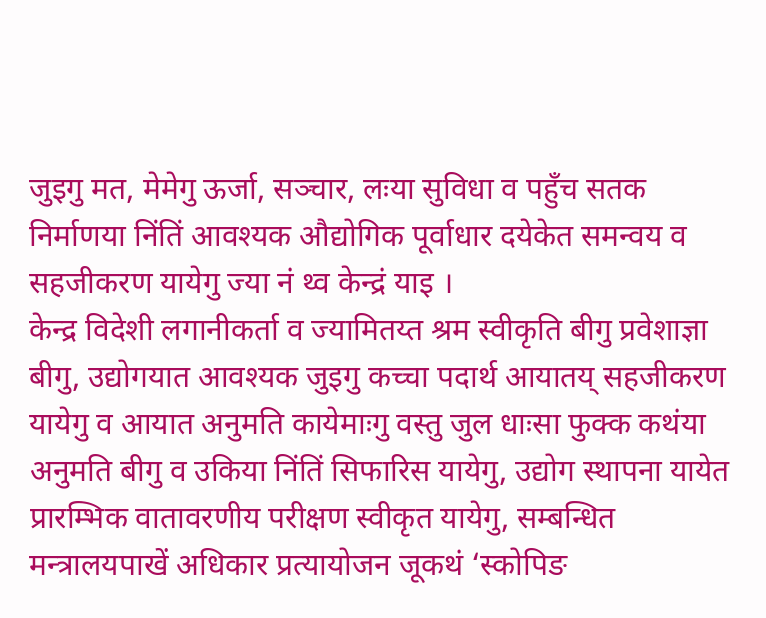जुइगु मत, मेमेगु ऊर्जा, सञ्चार, लःया सुविधा व पहुँच सतक निर्माणया निंतिं आवश्यक औद्योगिक पूर्वाधार दयेकेत समन्वय व सहजीकरण यायेगु ज्या नं थ्व केन्द्रं याइ ।
केन्द्र विदेशी लगानीकर्ता व ज्यामितय्त श्रम स्वीकृति बीगु प्रवेशाज्ञा बीगु, उद्योगयात आवश्यक जुइगु कच्चा पदार्थ आयातय् सहजीकरण यायेगु व आयात अनुमति कायेमाःगु वस्तु जुल धाःसा फुक्क कथंया अनुमति बीगु व उकिया निंतिं सिफारिस यायेगु, उद्योग स्थापना यायेत प्रारम्भिक वातावरणीय परीक्षण स्वीकृत यायेगु, सम्बन्धित मन्त्रालयपाखें अधिकार प्रत्यायोजन जूकथं ‘स्कोपिङ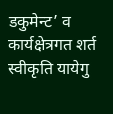डकुमेन्ट’ व कार्यक्षेत्रगत शर्त स्वीकृति यायेगु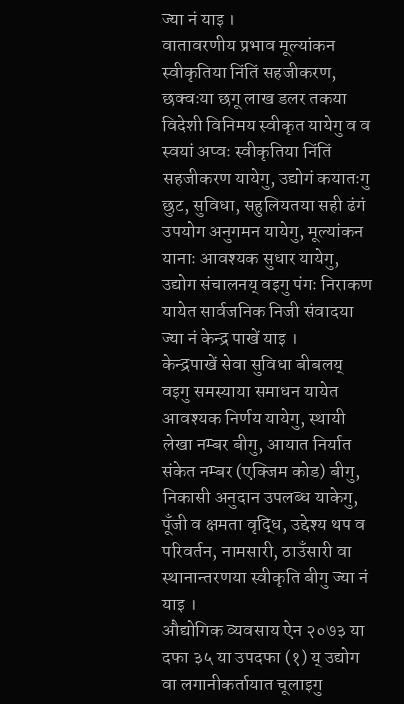ज्या नं याइ ।
वातावरणीय प्रभाव मूल्यांकन स्वीकृतिया निंतिं सहजीकरण, छक्वःया छगू लाख डलर तकया विदेशी विनिमय स्वीकृत यायेगु व व स्वयां अप्वः स्वीकृतिया निंतिं सहजीकरण यायेगु, उद्योगं कयातःगु छुट, सुविधा, सहुलियतया सही ढंगं उपयोग अनुगमन यायेगु, मूल्यांकन यानाः आवश्यक सुधार यायेगु, उद्योग संचालनय् वइगु पंगः निराकण यायेत सार्वजनिक निजी संवादया ज्या नं केन्द्र पाखें याइ ।
केन्द्रपाखें सेवा सुविधा बीबलय् वइगु समस्याया समाधन यायेत आवश्यक निर्णय यायेगु, स्थायी लेखा नम्बर बीगु, आयात निर्यात संकेत नम्बर (एक्जिम कोड) बीगु, निकासी अनुदान उपलब्ध याकेगु, पूँजी व क्षमता वृद्धि, उद्देश्य थप व परिवर्तन, नामसारी, ठाउँसारी वा स्थानान्तरणया स्वीकृति बीगु ज्या नं याइ ।
औद्योगिक व्यवसाय ऐन २०७३ या दफा ३५ या उपदफा (१) य् उद्योग वा लगानीकर्तायात चूलाइगु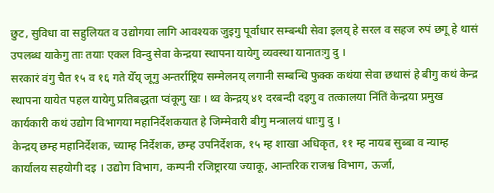छुट, सुविधा वा सहुलियत व उद्योगया लागि आवश्यक जुइगु पूर्वाधार सम्बन्धी सेवा इलय् हे सरल व सहज रुपं छगू हे थासं उपलब्ध याकेगु ताः तयाः एकल विन्दु सेवा केन्द्रया स्थापना यायेगु व्यवस्था यानातःगु दु ।
सरकारं वंगु चैत १५ व १६ गते येँय् जूगु अन्तर्राष्ट्रिय सम्मेलनय् लगानी सम्बन्धि फुक्क कथंया सेवा छथासं हे बीगु कथं केन्द्र स्थापना यायेत पहल यायेगु प्रतिबद्धता प्वंकूगु खः । थ्व केन्द्रय् ४१ दरबन्दी दइगु व तत्कालया निंतिं केन्द्रया प्रमुख कार्यकारी कथं उद्योग विभागया महानिर्देशकयात हे जिम्मेवारी बीगु मन्त्रालयं धाःगु दु ।
केन्द्रय् छम्ह महानिर्देशक, च्याम्ह निर्देशक, छम्ह उपनिर्देशक, १५ म्ह शाखा अधिकृत, ११ म्ह नायब सुब्बा व न्याम्ह कार्यालय सहयोगी दइ । उद्योग विभाग, कम्पनी रजिष्ट्रारया ज्याकू, आन्तरिक राजश्व विभाग, ऊर्जा,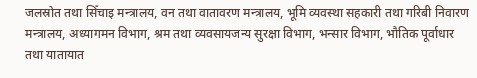जलस्रोत तथा सिँचाइ मन्त्रालय, वन तथा वातावरण मन्त्रालय, भूमि व्यवस्था सहकारी तथा गरिबी निवारण मन्त्रालय, अध्यागमन विभाग, श्रम तथा व्यवसायजन्य सुरक्षा विभाग, भन्सार विभाग, भौतिक पूर्वाधार तथा यातायात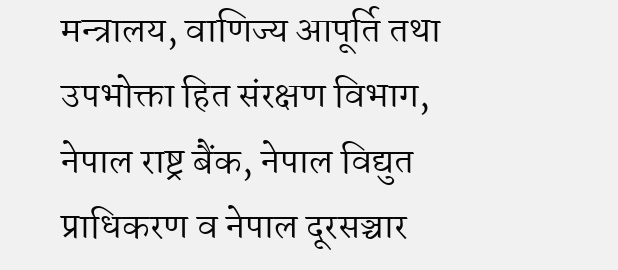मन्त्रालय, वाणिज्य आपूर्ति तथा उपभोक्ता हित संरक्षण विभाग, नेपाल राष्ट्र बैंक, नेपाल विद्युत प्राधिकरण व नेपाल दूरसञ्चार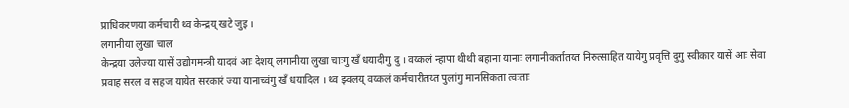प्राधिकरणया कर्मचारी थ्व केन्द्रय् खटे जुइ ।
लगानीया लुखा चाल
केन्द्रया उलेज्या यासें उद्योगमन्त्री यादवं आः देशय् लगानीया लुखा चाःगु खँ धयादीगु दु । वय्कलं न्हापा थीथी बहाना यानाः लगानीकर्तातय्त निरुत्साहित यायेगु प्रवृत्ति दुगु स्वीकार यासें आः सेवा प्रवाह सरल व सहज यायेत सरकारं ज्या यानाच्वंगु खँ धयादिल । थ्व झ्वलय् वय्कलं कर्मचारीतय्त पुलांगु मानसिकता त्वःताः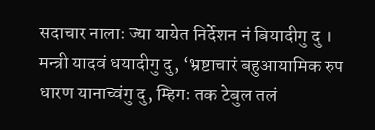सदाचार नालाः ज्या यायेत निर्देशन नं बियादीगु दु । मन्त्री यादवं धयादीगु दु, ‘भ्रष्टाचारं बहुआयामिक रुप धारण यानाच्वंगु दु, म्हिगः तक टेबुल तलं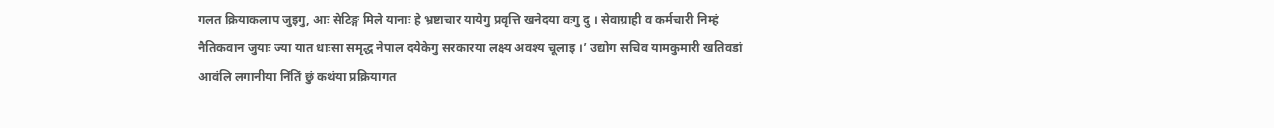गलत क्रियाकलाप जुइगु, आः सेटिङ्ग मिले यानाः हे भ्रष्टाचार यायेगु प्रवृत्ति खनेदया वःगु दु । सेवाग्राही व कर्मचारी निम्हं नैतिकवान जुयाः ज्या यात धाःसा समृद्ध नेपाल दयेकेगु सरकारया लक्ष्य अवश्य चूलाइ ।’ उद्योग सचिव यामकुमारी खतिवडां आवंलि लगानीया निंतिं छुं कथंया प्रक्रियागत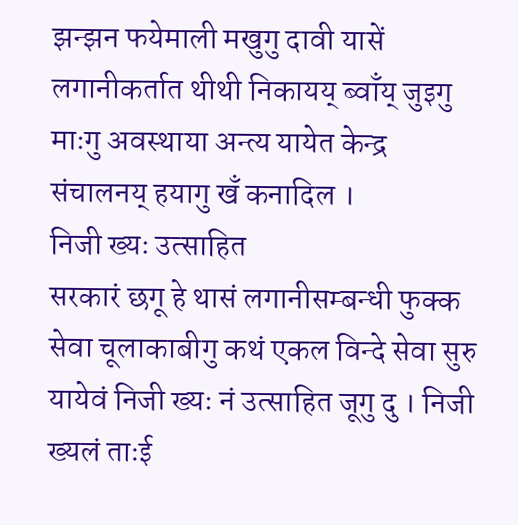झन्झन फयेमाली मखुगु दावी यासें लगानीकर्तात थीथी निकायय् ब्वाँय् जुइगु माःगु अवस्थाया अन्त्य यायेत केन्द्र संचालनय् हयागु खँ कनादिल ।
निजी ख्यः उत्साहित
सरकारं छगू हे थासं लगानीसम्बन्धी फुक्क सेवा चूलाकाबीगु कथं एकल विन्दे सेवा सुरु यायेवं निजी ख्यः नं उत्साहित जूगु दु । निजी ख्यलं ताःई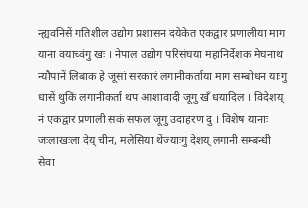न्ह्यवनिसें गतिशील उद्योग प्रशासन दयेकेत एकद्वार प्रणालीया माग याना वयाच्वंगु खः । नेपाल उद्योग परिसंघया महानिर्देशक मेघनाथ न्यौपानें लिबाक हे जूसां सरकारं लगानीकर्ताया माग सम्बोधन याःगु धासें थुकिं लगानीकर्ता थप आशावादी जूगु खँ धयादिल । विदेशय् नं एकद्वार प्रणाली सकं सफल जूगु उदाहरण दु । विशेष यानाः जःलाखःला देय् चीन, मलेसिया थेंज्याःगु देशय् लगानी सम्बन्धी सेवा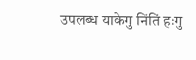उपलब्ध याकेगु निंतिं हःगु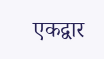एकद्वार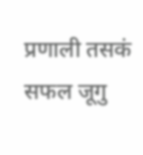प्रणाली तसकं सफल जूगु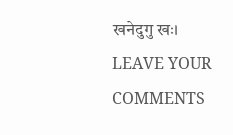खनेदुगु खः।
LEAVE YOUR COMMENTS